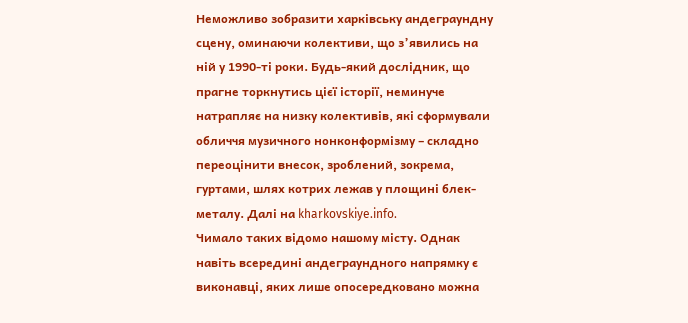Неможливо зобразити харківську андеграундну сцену, оминаючи колективи, що з’явились на ній у 1990-ті роки. Будь-який дослідник, що прагне торкнутись цієї історії, неминуче натрапляє на низку колективів, які сформували обличчя музичного нонконформізму – складно переоцінити внесок, зроблений, зокрема, гуртами, шлях котрих лежав у площині блек-металу. Далі на kharkovskiye.info.
Чимало таких відомо нашому місту. Однак навіть всередині андеграундного напрямку є виконавці, яких лише опосередковано можна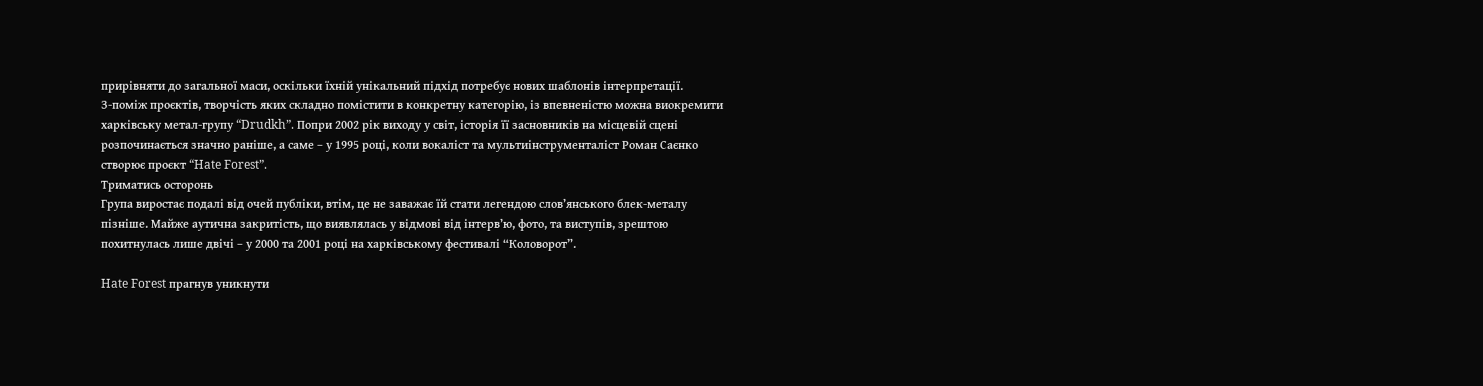прирівняти до загальної маси, оскільки їхній унікальний підхід потребує нових шаблонів інтерпретації.
З-поміж проєктів, творчість яких складно помістити в конкретну категорію, із впевненістю можна виокремити харківську метал-групу “Drudkh”. Попри 2002 рік виходу у світ, історія її засновників на місцевій сцені розпочинається значно раніше, а саме – у 1995 році, коли вокаліст та мультиінструменталіст Роман Саєнко створює проєкт “Hate Forest”.
Триматись осторонь
Група виростає подалі від очей публіки, втім, це не заважає їй стати легендою слов’янського блек-металу пізніше. Майже аутична закритість, що виявлялась у відмові від інтерв’ю, фото, та виступів, зрештою похитнулась лише двічі – у 2000 та 2001 році на харківському фестивалі “Коловорот”.

Hate Forest прагнув уникнути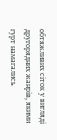обтяжливих сіток у вигляді другорядних жанрів, якими гурт намагались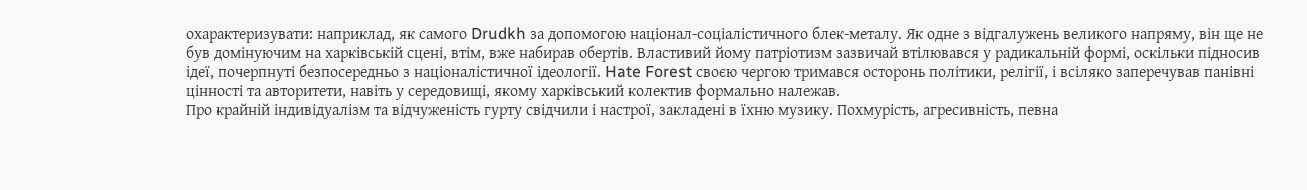охарактеризувати: наприклад, як самого Drudkh за допомогою націонал-соціалістичного блек-металу. Як одне з відгалужень великого напряму, він ще не був домінуючим на харківській сцені, втім, вже набирав обертів. Властивий йому патріотизм зазвичай втілювався у радикальній формі, оскільки підносив ідеї, почерпнуті безпосередньо з націоналістичної ідеології. Hate Forest своєю чергою тримався осторонь політики, релігії, і всіляко заперечував панівні цінності та авторитети, навіть у середовищі, якому харківський колектив формально належав.
Про крайній індивідуалізм та відчуженість гурту свідчили і настрої, закладені в їхню музику. Похмурість, агресивність, певна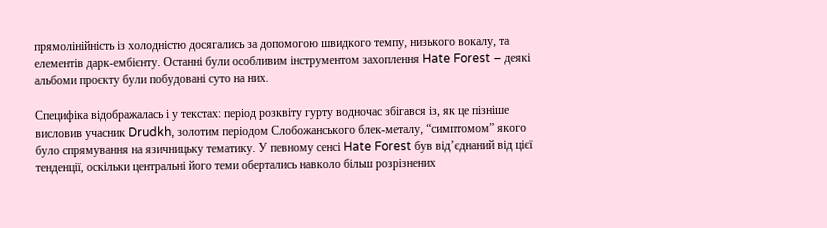прямолінійність із холодністю досягались за допомогою швидкого темпу, низького вокалу, та елементів дарк-ембієнту. Останні були особливим інструментом захоплення Hate Forest – деякі альбоми проєкту були побудовані суто на них.

Специфіка відображалась і у текстах: період розквіту гурту водночас збігався із, як це пізніше висловив учасник Drudkh, золотим періодом Слобожанського блек-металу, “симптомом” якого було спрямування на язичницьку тематику. У певному сенсі Hate Forest був від’єднаний від цієї тенденції, оскільки центральні його теми обертались навколо більш розрізнених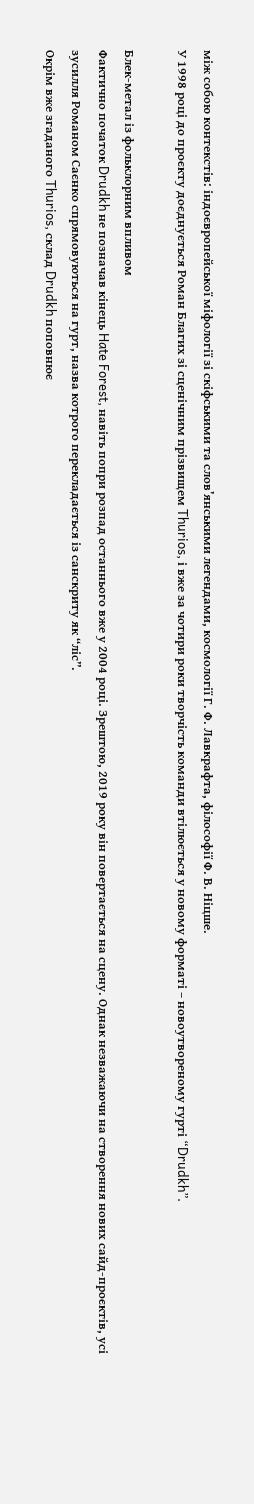між собою контекстів: індоєвропейської міфології зі скіфськими та слов’янськими легендами, космології Г. Ф. Лавкрафта, філософії Ф. В. Ніцше.
У 1998 році до проєкту доєднується Роман Благих зі сценічним прізвищем Thurios, і вже за чотири роки творчість команди втілюється у новому форматі – новоутвореному гурті “Drudkh”.

Блек-метал із фольклорним впливом
Фактично початок Drudkh не позначав кінець Hate Forest, навіть попри розпад останнього вже у 2004 році. Зрештою, 2019 року він повертається на сцену. Однак незважаючи на створення нових сайд-проєктів, усі зусилля Романом Саєнко спрямовуються на гурт, назва котрого перекладається із санскриту як “ліс”.
Окрім вже згаданого Thurios, склад Drudkh поповнює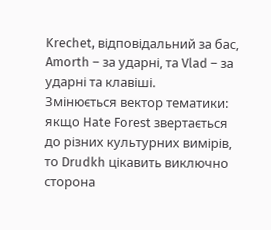Krechet, відповідальний за бас, Amorth – за ударні, та Vlad – за ударні та клавіші.
Змінюється вектор тематики: якщо Hate Forest звертається до різних культурних вимірів, то Drudkh цікавить виключно сторона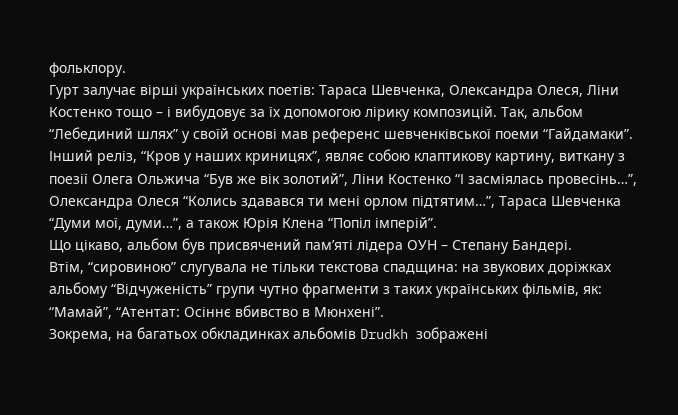фольклору.
Гурт залучає вірші українських поетів: Тараса Шевченка, Олександра Олеся, Ліни Костенко тощо – і вибудовує за їх допомогою лірику композицій. Так, альбом “Лебединий шлях” у своїй основі мав референс шевченківської поеми “Гайдамаки”. Інший реліз, “Кров у наших криницях”, являє собою клаптикову картину, виткану з поезії Олега Ольжича “Був же вік золотий”, Ліни Костенко “І засміялась провесінь…”, Олександра Олеся “Колись здавався ти мені орлом підтятим…”, Тараса Шевченка “Думи мої, думи…”, а також Юрія Клена “Попіл імперій”.
Що цікаво, альбом був присвячений пам’яті лідера ОУН – Степану Бандері.
Втім, “сировиною” слугувала не тільки текстова спадщина: на звукових доріжках альбому “Відчуженість” групи чутно фрагменти з таких українських фільмів, як: “Мамай”, “Атентат: Осіннє вбивство в Мюнхені”.
Зокрема, на багатьох обкладинках альбомів Drudkh зображені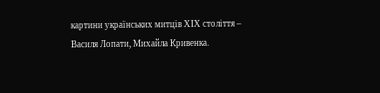картини українських митців ХІХ століття – Василя Лопати, Михайла Кривенка.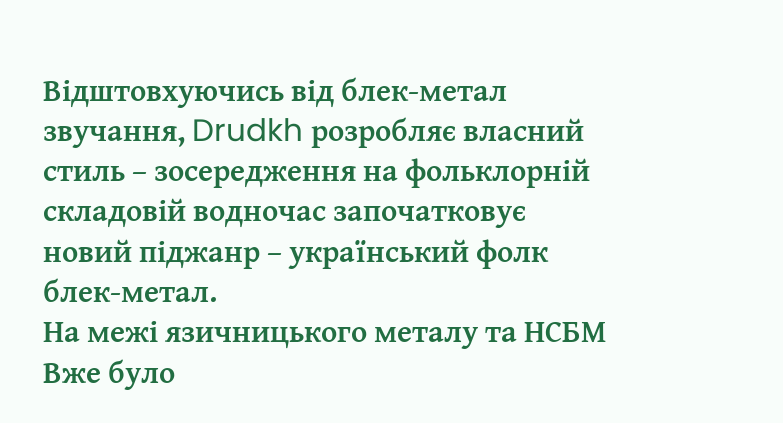Відштовхуючись від блек-метал звучання, Drudkh розробляє власний стиль – зосередження на фольклорній складовій водночас започатковує новий піджанр – український фолк блек-метал.
На межі язичницького металу та НСБМ
Вже було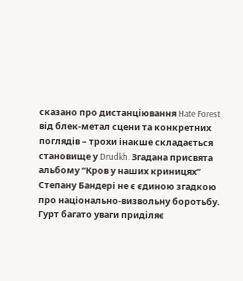сказано про дистанціювання Hate Forest від блек-метал сцени та конкретних поглядів – трохи інакше складається становище у Drudkh. Згадана присвята альбому “Кров у наших криницях” Степану Бандері не є єдиною згадкою про національно-визвольну боротьбу. Гурт багато уваги приділяє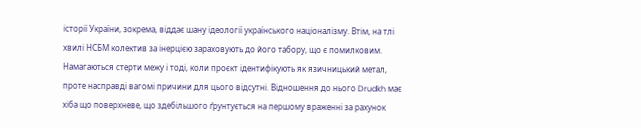історії України, зокрема, віддає шану ідеології українського націоналізму. Втім, на тлі хвилі НСБМ колектив за інерцією зараховують до його табору, що є помилковим.
Намагаються стерти межу і тоді, коли проєкт ідентифікують як язичницький метал, проте насправді вагомі причини для цього відсутні. Відношення до нього Drudkh має хіба що поверхневе, що здебільшого ґрунтується на першому враженні за рахунок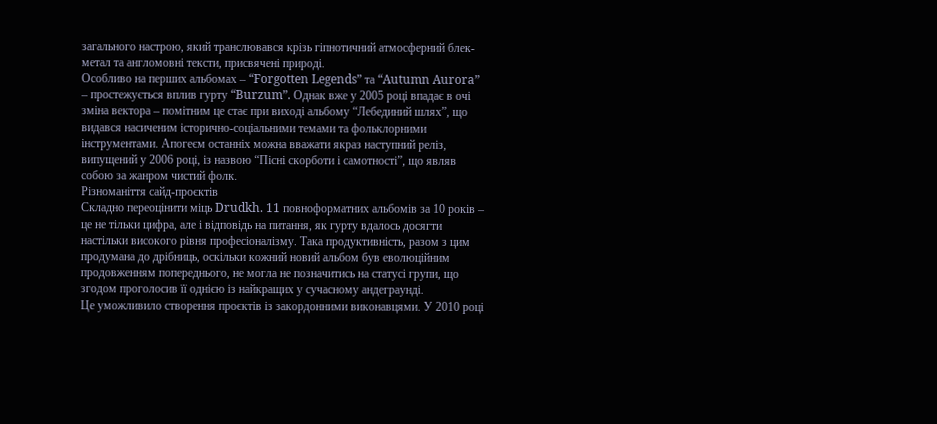загального настрою, який транслювався крізь гіпнотичний атмосферний блек-метал та англомовні тексти, присвячені природі.
Особливо на перших альбомах – “Forgotten Legends” та “Autumn Aurora” – простежується вплив гурту “Burzum”. Однак вже у 2005 році впадає в очі зміна вектора – помітним це стає при виході альбому “Лебединий шлях”, що видався насиченим історично-соціальними темами та фольклорними інструментами. Апогеєм останніх можна вважати якраз наступний реліз, випущений у 2006 році, із назвою “Пісні скорботи і самотності”, що являв собою за жанром чистий фолк.
Різноманіття сайд-проєктів
Складно переоцінити міць Drudkh. 11 повноформатних альбомів за 10 років – це не тільки цифра, але і відповідь на питання, як гурту вдалось досягти настільки високого рівня професіоналізму. Така продуктивність, разом з цим продумана до дрібниць, оскільки кожний новий альбом був еволюційним продовженням попереднього, не могла не позначитись на статусі групи, що згодом проголосив її однією із найкращих у сучасному андеграунді.
Це уможливило створення проєктів із закордонними виконавцями. У 2010 році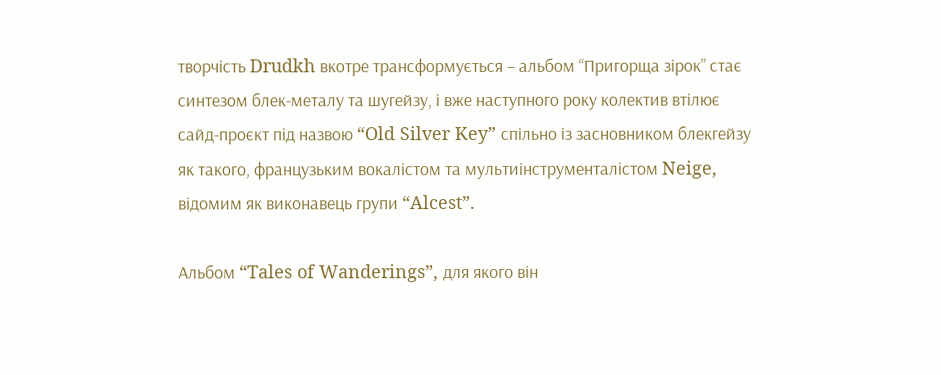творчість Drudkh вкотре трансформується – альбом “Пригорща зірок” стає синтезом блек-металу та шугейзу, і вже наступного року колектив втілює сайд-проєкт під назвою “Old Silver Key” спільно із засновником блекгейзу як такого, французьким вокалістом та мультиінструменталістом Neige, відомим як виконавець групи “Alcest”.

Альбом “Tales of Wanderings”, для якого він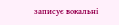записує вокальні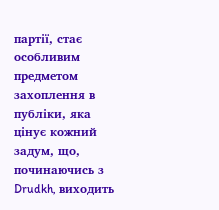партії, стає особливим предметом захоплення в публіки, яка цінує кожний задум, що, починаючись з Drudkh, виходить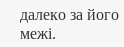далеко за його межі.